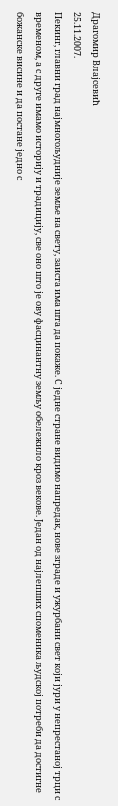Драгомир Влајсевић
25.11.2007.
Пекинг, главни град најмногољудније земље на свету, заиста има шта да покаже. С једне стране видимо напредак, нове зграде и ужурбани свет који јури у непрестаној трци с временом, а с друге имамо историју и традицију, све оно што је ову фасцинантну земљу обележило кроз векове. Један од најлепших споменика људској потреби да достигне божанске висине и да постане једно с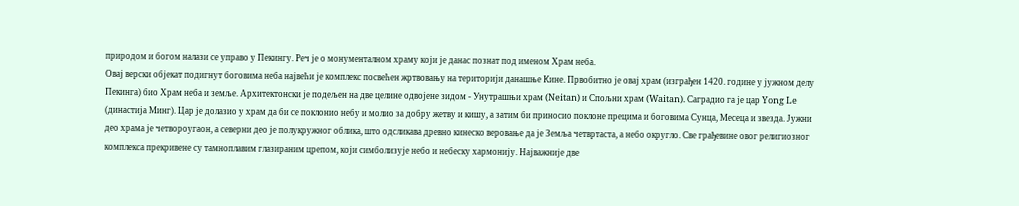природом и богом налази се управо у Пекингу. Реч је о монументалном храму који је данас познат под именом Храм неба.
Овај верски објекат подигнут боговима неба највећи је комплекс посвећен жртвовању на територији данашње Кине. Првобитно је овај храм (изграђен 1420. године у јужном делу Пекинга) био Храм неба и земље. Архитектонски је подељен на две целине одвојене зидом - Унутрашњи храм (Neitan) и Спољни храм (Waitan). Саградио га је цар Yong Le (династија Минг). Цар је долазио у храм да би се поклонио небу и молио за добру жетву и кишу, а затим би приносио поклоне прецима и боговима Сунца, Месеца и звезда. Јужни део храма је четвороугаон, а северни део је полукружног облика, што одсликава древно кинеско веровање да је Земља четвртаста, а небо округло. Све грађевине овог религиозног комплекса прекривене су тамноплавим глазираним црепом, који симболизује небо и небеску хармонију. Најважније две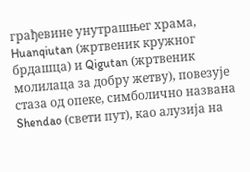грађевине унутрашњег храма, Huanqiutan (жртвеник кружног брдашца) и Qigutan (жртвеник молилаца за добру жетву), повезује стаза од опеке, симболично названа Shendao (свети пут), као алузија на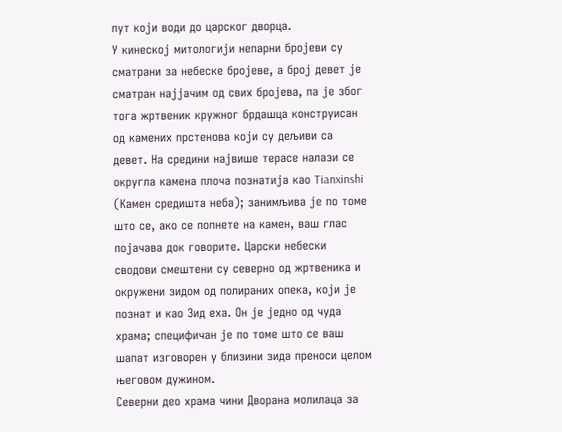пут који води до царског дворца.
У кинеској митологији непарни бројеви су сматрани за небеске бројеве, а број девет је сматран најјачим од свих бројева, па је због тога жртвеник кружног брдашца конструисан од камених прстенова који су дељиви са девет. На средини највише терасе налази се округла камена плоча познатија као Tianxinshi (Камен средишта неба); занимљива је по томе што се, ако се попнете на камен, ваш глас појачава док говорите. Царски небески сводови смештени су северно од жртвеника и окружени зидом од полираних опека, који је познат и као Зид еха. Он је једно од чуда храма; специфичан је по томе што се ваш шапат изговорен у близини зида преноси целом његовом дужином.
Северни део храма чини Дворана молилаца за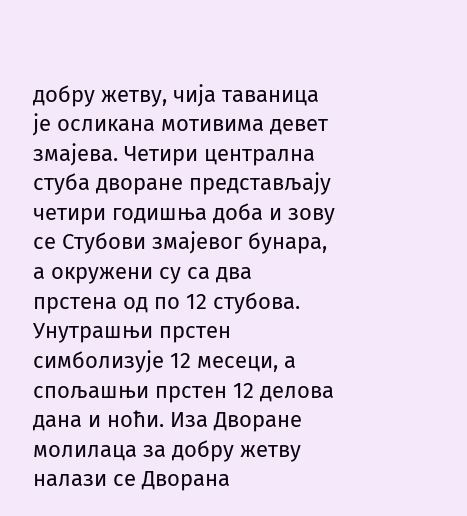добру жетву, чија таваница је осликана мотивима девет змајева. Четири централна стуба дворане представљају четири годишња доба и зову се Стубови змајевог бунара, а окружени су са два прстена од по 12 стубова. Унутрашњи прстен симболизује 12 месеци, а спољашњи прстен 12 делова дана и ноћи. Иза Дворане молилаца за добру жетву налази се Дворана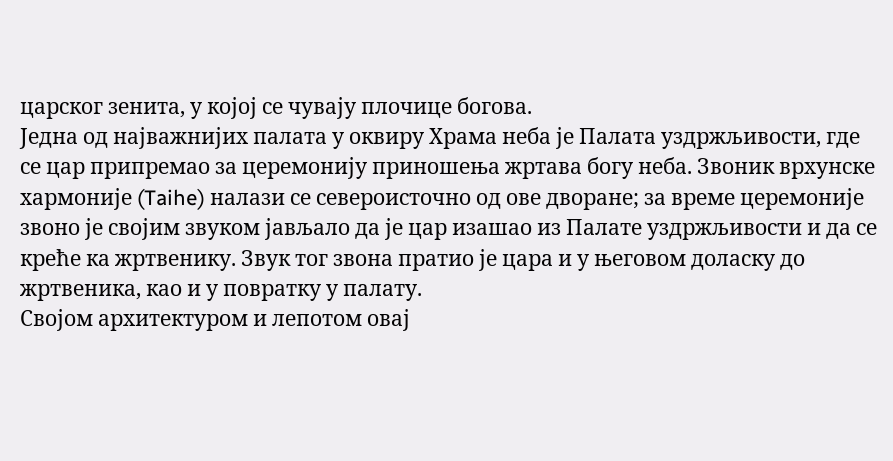царског зенита, у којој се чувају плочице богова.
Једна од најважнијих палата у оквиру Храма неба је Палата уздржљивости, где се цар припремао за церемонију приношења жртава богу неба. Звоник врхунске хармоније (Taihe) налази се североисточно од ове дворане; за време церемоније звоно је својим звуком јављало да је цар изашао из Палате уздржљивости и да се креће ка жртвенику. Звук тог звона пратио је цара и у његовом доласку до жртвеника, као и у повратку у палату.
Својом архитектуром и лепотом овај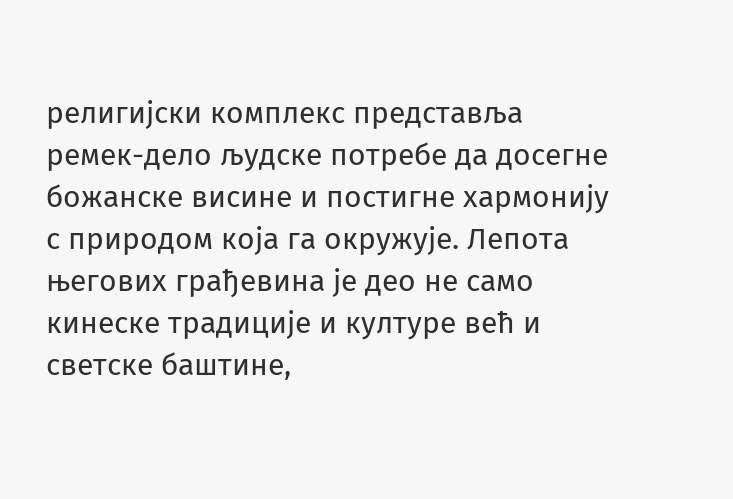религијски комплекс представља ремек-дело људске потребе да досегне божанске висине и постигне хармонију с природом која га окружује. Лепота његових грађевина је део не само кинеске традиције и културе већ и светске баштине,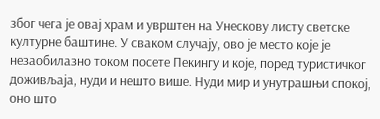због чега је овај храм и уврштен на Унескову листу светске културне баштине. У сваком случају, ово је место које је незаобилазно током посете Пекингу и које, поред туристичког доживљаја, нуди и нешто више. Нуди мир и унутрашњи спокој, оно што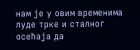нам је у овим временима луде трке и сталног осећаја да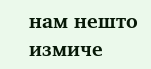нам нешто измиче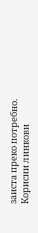заиста преко потребно.
Корисни линкови